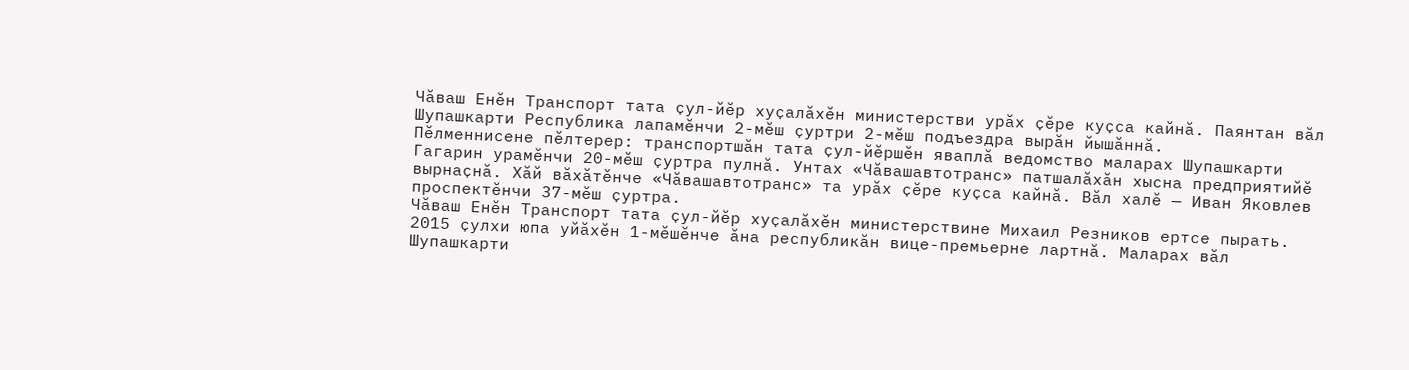Чӑваш Енӗн Транспорт тата ҫул-йӗр хуҫалӑхӗн министерстви урӑх ҫӗре куҫса кайнӑ. Паянтан вӑл Шупашкарти Республика лапамӗнчи 2-мӗш ҫуртри 2-мӗш подъездра вырӑн йышӑннӑ.
Пӗлменнисене пӗлтерер: транспортшӑн тата ҫул-йӗршӗн яваплӑ ведомство маларах Шупашкарти Гагарин урамӗнчи 20-мӗш ҫуртра пулнӑ. Унтах «Чӑвашавтотранс» патшалӑхӑн хысна предприятийӗ вырнаҫнӑ. Хӑй вӑхӑтӗнче «Чӑвашавтотранс» та урӑх ҫӗре куҫса кайнӑ. Вӑл халӗ — Иван Яковлев проспектӗнчи 37-мӗш ҫуртра.
Чӑваш Енӗн Транспорт тата ҫул-йӗр хуҫалӑхӗн министерствине Михаил Резников ертсе пырать. 2015 ҫулхи юпа уйӑхӗн 1-мӗшӗнче ӑна республикӑн вице-премьерне лартнӑ. Маларах вӑл Шупашкарти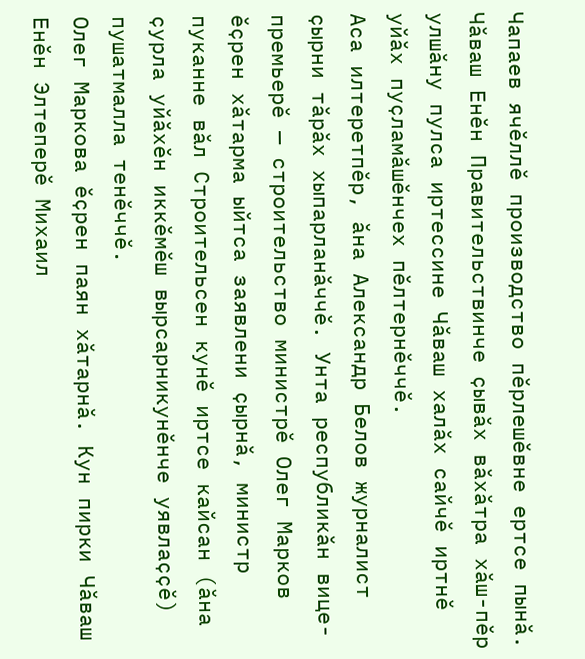Чапаев ячӗллӗ производство пӗрлешӗвне ертсе пынӑ.
Чӑваш Енӗн Правительствинче ҫывӑх вӑхӑтра хӑш-пӗр улшӑну пулса иртессине Чӑваш халӑх сайчӗ иртнӗ уйӑх пуҫламӑшӗнчех пӗлтернӗччӗ.
Аса илтеретпӗр, ӑна Александр Белов журналист ҫырни тӑрӑх хыпарланӑччӗ. Унта республикӑн вице-премьерӗ — строительство министрӗ Олег Марков ӗҫрен хӑтарма ыйтса заявлени ҫырнӑ, министр пуканне вӑл Строительсен кунӗ иртсе кайсан (ӑна ҫурла уйӑхӗн иккӗмӗш вырсарникунӗнче уявлаҫҫӗ) пушатмалла тенӗччӗ.
Олег Маркова ӗҫрен паян хӑтарнӑ. Кун пирки Чӑваш Енӗн Элтеперӗ Михаил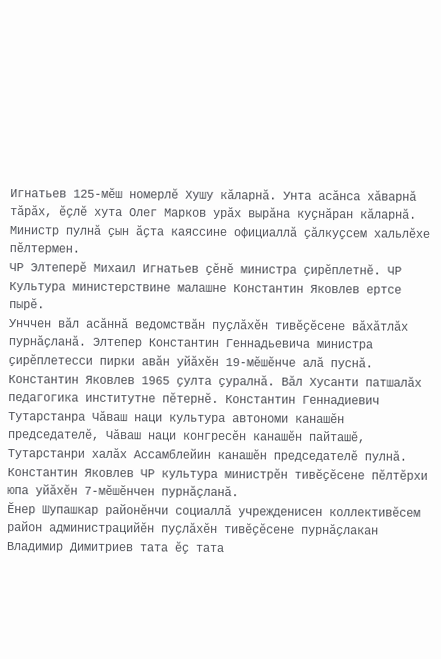Игнатьев 125-мӗш номерлӗ Хушу кӑларнӑ. Унта асӑнса хӑварнӑ тӑрӑх, ӗҫлӗ хута Олег Марков урӑх вырӑна куҫнӑран кӑларнӑ. Министр пулнӑ ҫын ӑҫта каяссине официаллӑ ҫӑлкуҫсем хальлӗхе пӗлтермен.
ЧР Элтеперӗ Михаил Игнатьев ҫӗнӗ министра ҫирӗплетнӗ. ЧР Культура министерствине малашне Константин Яковлев ертсе пырӗ.
Унччен вӑл асӑннӑ ведомствӑн пуҫлӑхӗн тивӗҫӗсене вӑхӑтлӑх пурнӑҫланӑ. Элтепер Константин Геннадьевича министра ҫирӗплетесси пирки авӑн уйӑхӗн 19-мӗшӗнче алӑ пуснӑ.
Константин Яковлев 1965 ҫулта ҫуралнӑ. Вӑл Хусанти патшалӑх педагогика институтне пӗтернӗ. Константин Геннадиевич Тутарстанра Чӑваш наци культура автономи канашӗн председателӗ, Чӑваш наци конгресӗн канашӗн пайташӗ, Тутарстанри халӑх Ассамблейин канашӗн председателӗ пулнӑ.
Константин Яковлев ЧР культура министрӗн тивӗҫӗсене пӗлтӗрхи юпа уйӑхӗн 7-мӗшӗнчен пурнӑҫланӑ.
Ӗнер Шупашкар районӗнчи социаллӑ учрежденисен коллективӗсем район администрацийӗн пуҫлӑхӗн тивӗҫӗсене пурнӑҫлакан Владимир Димитриев тата ӗҫ тата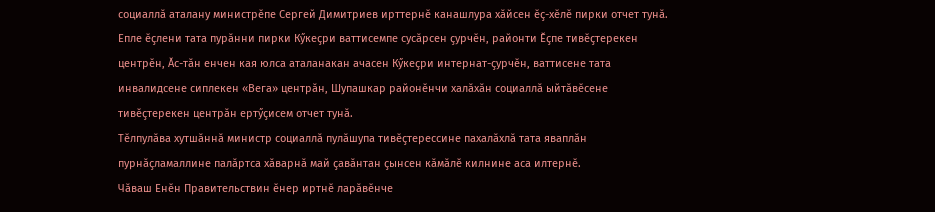социаллӑ аталану министрӗпе Сергей Димитриев ирттернӗ канашлура хӑйсен ӗҫ-хӗлӗ пирки отчет тунӑ.
Епле ӗҫлени тата пурӑнни пирки Кӳкеҫри ваттисемпе сусӑрсен ҫурчӗн, районти Ӗҫпе тивӗҫтерекен центрӗн, Ӑс-тӑн енчен кая юлса аталанакан ачасен Кӳкеҫри интернат-ҫурчӗн, ваттисене тата инвалидсене сиплекен «Вега» центрӑн, Шупашкар районӗнчи халӑхӑн социаллӑ ыйтӑвӗсене тивӗҫтерекен центрӑн ертӳҫисем отчет тунӑ.
Тӗлпулӑва хутшӑннӑ министр социаллӑ пулӑшупа тивӗҫтерессине пахалӑхлӑ тата яваплӑн пурнӑҫламаллине палӑртса хӑварнӑ май ҫавӑнтан ҫынсен кӑмӑлӗ килнине аса илтернӗ.
Чӑваш Енӗн Правительствин ӗнер иртнӗ ларӑвӗнче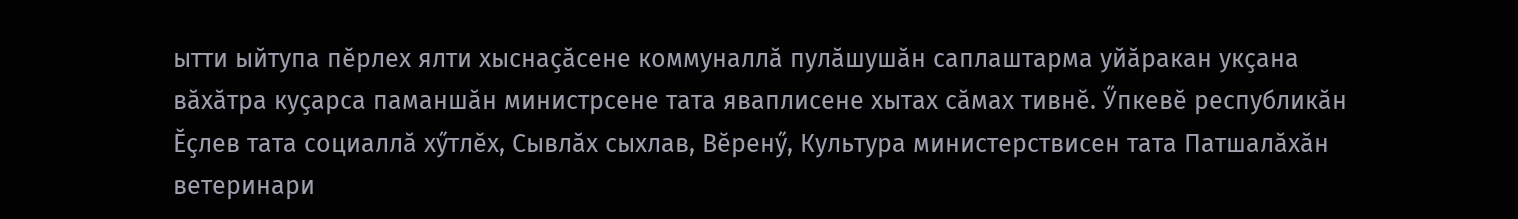ытти ыйтупа пӗрлех ялти хыснаҫӑсене коммуналлӑ пулӑшушӑн саплаштарма уйӑракан укҫана вӑхӑтра куҫарса паманшӑн министрсене тата яваплисене хытах сӑмах тивнӗ. Ӳпкевӗ республикӑн Ӗҫлев тата социаллӑ хӳтлӗх, Сывлӑх сыхлав, Вӗренӳ, Культура министерствисен тата Патшалӑхӑн ветеринари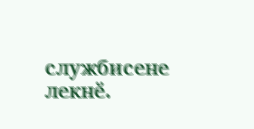службисене лекнӗ.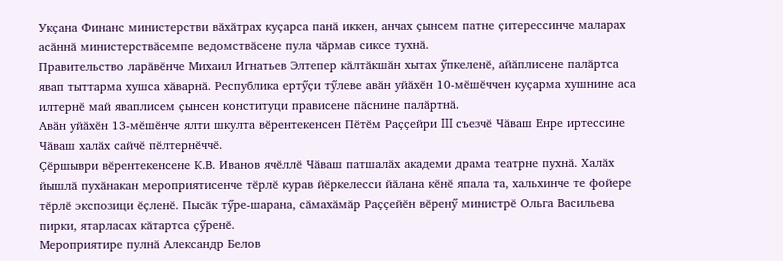Укҫана Финанс министерстви вӑхӑтрах куҫарса панӑ иккен, анчах ҫынсем патне ҫитерессинче маларах асӑннӑ министерствӑсемпе ведомствӑсене пула чӑрмав сиксе тухнӑ.
Правительство ларӑвӗнче Михаил Игнатьев Элтепер кӑлтӑкшӑн хытах ӳпкеленӗ, айӑплисене палӑртса явап тыттарма хушса хӑварнӑ. Республика ертӳҫи тӳлеве авӑн уйӑхӗн 10-мӗшӗччен куҫарма хушнине аса илтернӗ май яваплисем ҫынсен конституци прависене пӑснине палӑртнӑ.
Авӑн уйӑхӗн 13-мӗшӗнче ялти шкулта вӗрентекенсен Пӗтӗм Раҫҫейри III съезчӗ Чӑваш Енре иртессине Чӑваш халӑх сайчӗ пӗлтернӗччӗ.
Ҫӗршыври вӗрентекенсене К.В. Иванов ячӗллӗ Чӑваш патшалӑх академи драма театрне пухнӑ. Халӑх йышлӑ пухӑнакан мероприятисенче тӗрлӗ курав йӗркелесси йӑлана кӗнӗ япала та, хальхинче те фойере тӗрлӗ экспозици ӗҫленӗ. Пысӑк тӳре-шарана, сӑмахӑмӑр Раҫҫейӗн вӗренӳ министрӗ Ольга Васильева пирки, ятарласах кӑтартса ҫӳренӗ.
Мероприятире пулнӑ Александр Белов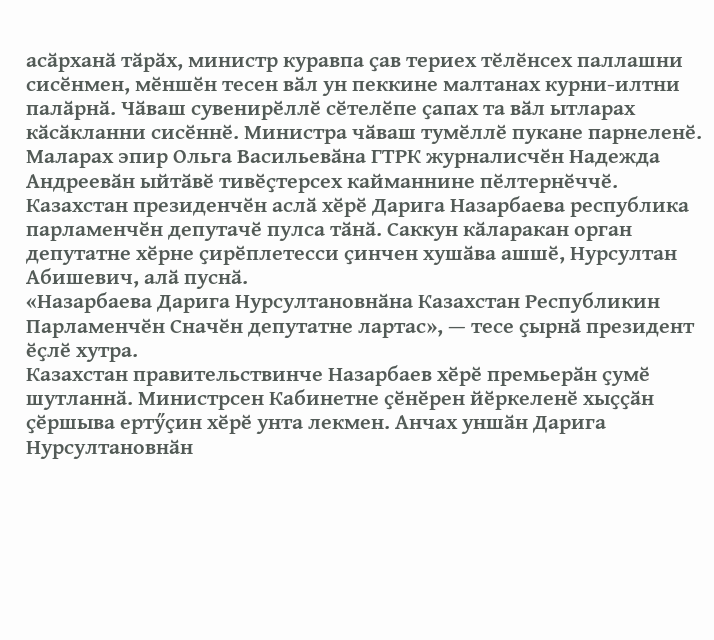асӑрханӑ тӑрӑх, министр куравпа ҫав териех тӗлӗнсех паллашни сисӗнмен, мӗншӗн тесен вӑл ун пеккине малтанах курни-илтни палӑрнӑ. Чӑваш сувенирӗллӗ сӗтелӗпе ҫапах та вӑл ытларах кӑсӑкланни сисӗннӗ. Министра чӑваш тумӗллӗ пукане парнеленӗ.
Маларах эпир Ольга Васильевӑна ГТРК журналисчӗн Надежда Андреевӑн ыйтӑвӗ тивӗҫтерсех кайманнине пӗлтернӗччӗ.
Казахстан президенчӗн аслӑ хӗрӗ Дарига Назарбаева республика парламенчӗн депутачӗ пулса тӑнӑ. Саккун кӑларакан орган депутатне хӗрне ҫирӗплетесси ҫинчен хушӑва ашшӗ, Нурсултан Абишевич, алӑ пуснӑ.
«Назарбаева Дарига Нурсултановнӑна Казахстан Республикин Парламенчӗн Сначӗн депутатне лартас», — тесе ҫырнӑ президент ӗҫлӗ хутра.
Казахстан правительствинче Назарбаев хӗрӗ премьерӑн ҫумӗ шутланнӑ. Министрсен Кабинетне ҫӗнӗрен йӗркеленӗ хыҫҫӑн ҫӗршыва ертӳҫин хӗрӗ унта лекмен. Анчах уншӑн Дарига Нурсултановнӑн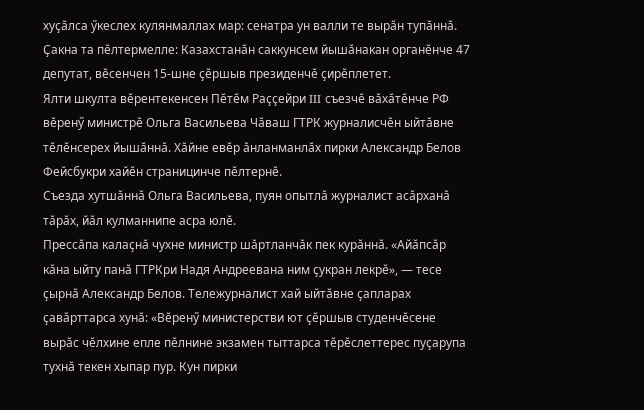хуҫӑлса ӳкеслех кулянмаллах мар: сенатра ун валли те вырӑн тупӑннӑ.
Ҫакна та пӗлтермелле: Казахстанӑн саккунсем йышӑнакан органӗнче 47 депутат, вӗсенчен 15-шне ҫӗршыв президенчӗ ҫирӗплетет.
Ялти шкулта вӗрентекенсен Пӗтӗм Раҫҫейри III съезчӗ вӑхӑтӗнче РФ вӗренӳ министрӗ Ольга Васильева Чӑваш ГТРК журналисчӗн ыйтӑвне тӗлӗнсерех йышӑннӑ. Хӑйне евӗр ӑнланманлӑх пирки Александр Белов Фейсбукри хайӗн страницинче пӗлтернӗ.
Съезда хутшӑннӑ Ольга Васильева, пуян опытлӑ журналист асӑрханӑ тӑрӑх, йӑл кулманнипе асра юлӗ.
Прессӑпа калаҫнӑ чухне министр шӑртланчӑк пек курӑннӑ. «Айӑпсӑр кӑна ыйту панӑ ГТРКри Надя Андреевана ним ҫукран лекрӗ», — тесе ҫырнӑ Александр Белов. Тележурналист хай ыйтӑвне ҫапларах ҫавӑрттарса хунӑ: «Вӗренӳ министерстви ют ҫӗршыв студенчӗсене вырӑс чӗлхине епле пӗлнине экзамен тыттарса тӗрӗслеттерес пуҫарупа тухнӑ текен хыпар пур. Кун пирки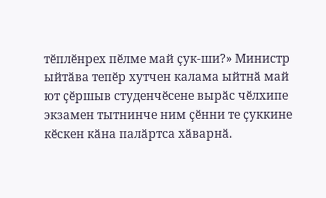тӗплӗнрех пӗлме май ҫук-ши?» Министр ыйтӑва тепӗр хутчен калама ыйтнӑ май ют ҫӗршыв студенчӗсене вырӑс чӗлхипе экзамен тытнинче ним ҫӗнни те ҫуккине кӗскен кӑна палӑртса хӑварнӑ.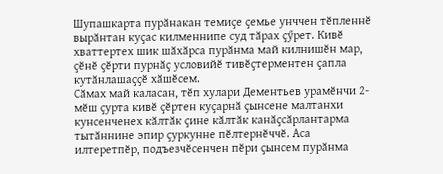Шупашкарта пурӑнакан темиҫе ҫемье унччен тӗпленнӗ вырӑнтан куҫас килменнипе суд тӑрах ҫӳрет. Кивӗ хваттертех шик шӑхӑрса пурӑнма май килнишӗн мар, ҫӗнӗ ҫӗрти пурнӑҫ условийӗ тивӗҫтерментен ҫапла кутӑнлашаҫҫӗ хӑшӗсем.
Сӑмах май каласан, тӗп хулари Дементьев урамӗнчи 2-мӗш ҫурта кивӗ ҫӗртен куҫарнӑ ҫынсене малтанхи кунсенченех кӑлтӑк ҫине кӑлтӑк канӑҫсӑрлантарма тытӑннине эпир ҫуркунне пӗлтернӗччӗ. Аса илтеретпӗр, подъезчӗсенчен пӗри ҫынсем пурӑнма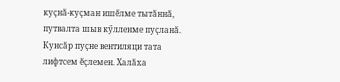куҫнӑ-куҫман ишӗлме тытӑннӑ, путвалта шыв кӳлленме пуҫланӑ. Кунсӑр пуҫне вентиляци тата лифтсем ӗҫлемен. Халӑха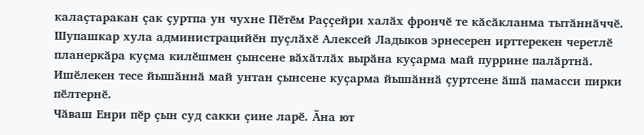калаҫтаракан ҫак ҫуртпа ун чухне Пӗтӗм Раҫҫейри халӑх фрончӗ те кӑсӑкланма тытӑннӑччӗ.
Шупашкар хула администрацийӗн пуҫлӑхӗ Алексей Ладыков эрнесерен ирттерекен черетлӗ планеркӑра куҫма килӗшмен ҫынсене вӑхӑтлӑх вырӑна куҫарма май пуррине палӑртнӑ. Ишӗлекен тесе йышӑннӑ май унтан ҫынсене куҫарма йышӑннӑ ҫуртсене ӑшӑ памасси пирки пӗлтернӗ.
Чӑваш Енри пӗр ҫын суд сакки ҫине ларӗ. Ӑна ют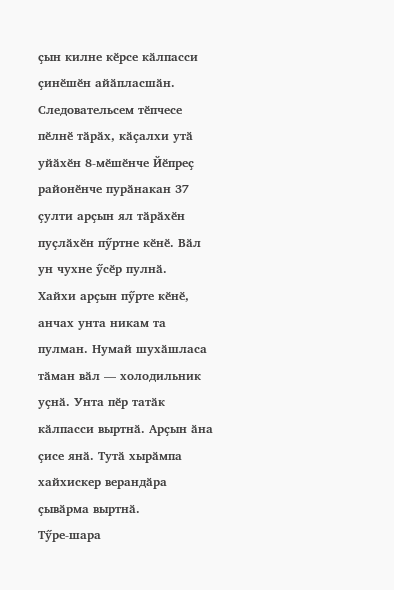ҫын килне кӗрсе кӑлпасси ҫинӗшӗн айӑпласшӑн.
Следовательсем тӗпчесе пӗлнӗ тӑрӑх, кӑҫалхи утӑ уйӑхӗн 8-мӗшӗнче Йӗпреҫ районӗнче пурӑнакан 37 ҫулти арҫын ял тӑрӑхӗн пуҫлӑхӗн пӳртне кӗнӗ. Вӑл ун чухне ӳсӗр пулнӑ.
Хайхи арҫын пӳрте кӗнӗ, анчах унта никам та пулман. Нумай шухӑшласа тӑман вӑл — холодильник уҫнӑ. Унта пӗр татӑк кӑлпасси выртнӑ. Арҫын ӑна ҫисе янӑ. Тутӑ хырӑмпа хайхискер верандӑра ҫывӑрма выртнӑ.
Тӳре-шара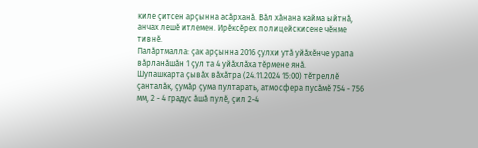киле ҫитсен арҫынна асӑрханӑ. Вӑл хӑнана кайма ыйтнӑ, анчах лешӗ итлемен. Ирӗксӗрех полицейскисене чӗнме тивнӗ.
Палӑртмалла: ҫак арҫынна 2016 ҫулхи утӑ уйӑхӗнче урапа вӑрланӑшӑн 1 ҫул та 4 уйӑхлӑха тӗрмене янӑ.
Шупашкарта ҫывӑх вӑхӑтра (24.11.2024 15:00) тӗтреллӗ ҫанталӑк, ҫумӑр ҫума пултарать, атмосфера пусӑмӗ 754 - 756 мм, 2 - 4 градус ӑшӑ пулӗ, ҫил 2-4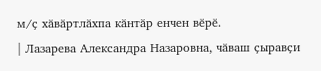м/ҫ хӑвӑртлӑхпа кӑнтӑр енчен вӗрӗ.
| Лазарева Александра Назаровна, чӑваш ҫыравҫи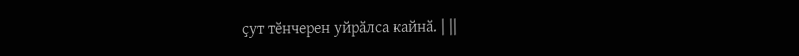ҫут тӗнчерен уйрӑлса кайнӑ. | ||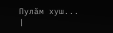Пулӑм хуш... |